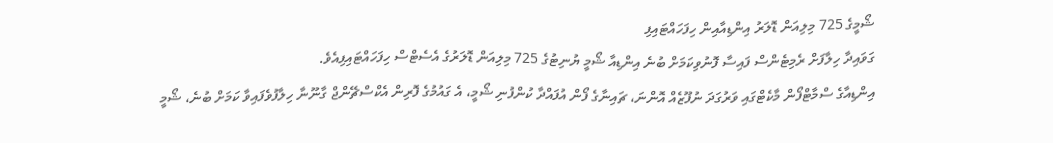ޝޯމީގެ 725 މިލިއަން ޑޮލަރު އިންޑިއާއިން ހިފަހައްޓައިފި
ގަވައިދާ ހިލާފަށް ރެމިޓެންސް ފައިސާ ފޮނުވިކަމަށް ބުނެ އިންޑިއާ ޝޯމީ ޔުނިޓުގެ 725 މިލިއަން ޑޮލަރުގެ އެސެޓްސް ހިފަހައްޓައިފިއެވެ.
އިންޑިއާގެ ސްމާޓްފޯން މާކެޓްގައި ވަރުގަދަ ނުފޫޒެއް އޮންނަ، ޗައިނާގެ ފޯން އުފައްދާ ކުންފުނި ޝޯމީ، އެ ގައުމުގެ ފޮރިން އެކްސްޗޭންޖް ގާނޫނާ ހިލާފުވެފައިވާ ކަމަށް ބުނެ، ޝޯމީ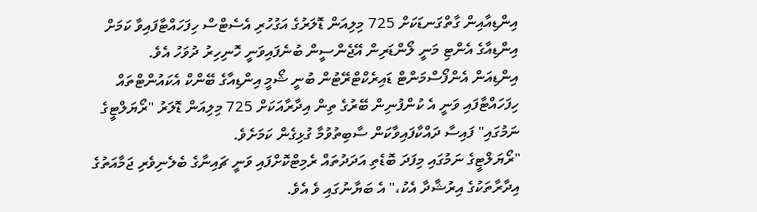އިންޑިއާއިން ގާތްގަނޑަކަށް 725 މިލިއަން ޑޮލަރުގެ އަގުހުރި އެސެޓްސް ހިފަހައްޓާފައިވާ ކަމަށް އިންޑިއާގެ އެންޓި މަނީ ލޯންޑަރިން އޭޖެންސީން ބުނެފައިވަނީ ހޮނިހިރު ދުވަހު އެވެ.
އިންޑިއަން އެންފޯސްމަންޓް ޑައިރެކްޓްރޭޓުން ބުނީ ޝޯމީ އިންޑިއާގެ ބޭންކް އެކައުންޓްތައް ހިފަހައްޓާފައި ވަނީ އެ ކުންފުނިން ބޭރުގެ ތިން އިދާރާއަކަށް 725 މިލިއަން ޑޮލަރު "ރޯޔަލްޓީގެ ނަމުގައި" ފައިސާ ދައްކާފައިވާކަން ސާބިތުވުމާ ގުޅިގެން ކަމަށެވެ.
"ރޯޔަލްޓީގެ ނަމުގައި މިފަދަ ބޮޑެތި އަދަދުތައް ރެމިޓްކޮށްފައި ވަނީ ޗައިނާގެ ބެލެނިވެރި ޖަމާއަތުގެ އިދާރާތަކުގެ އިރުޝާދާ އެކު،" އެ ބަޔާނުގައި ވެ އެވެ.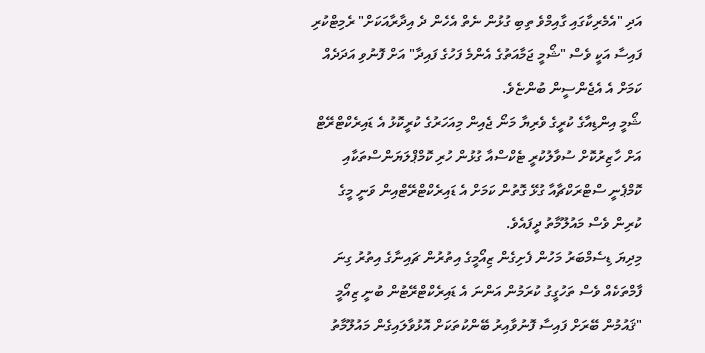އަދި "އެމެރިކާގައި ގާއިމްވެ ތިބި ގުޅުން ނެތް އެހެން ދެ އިދާރާއަކަށް" ރެމިޓްކުރި ފައިސާ އަކީ ވެސް "ޝޯމީ ޖަމާއަތުގެ އެންމެ ފަހުގެ ފައިދާ" އަށް ފޮނުވި އަދަދެއް ކަމަށް އެ އެޖެންސީން ބުންޏެވެ.
ޝޯމީ އިންޑިއާގެ ކުރީގެ ވެރިޔާ މަނޯ ޖެއިން މިއަހަރުގެ ކުރީކޮޅު އެ ޑައިރެކްޓްރޭޓް އަށް ހާޒިރުކޮށް ސުވާލުކުރީ ޓެކްސްއާ ގުޅުން ހުރި ކޮމްޕްލަޔަންސްތަކާއި ކޮމްޕެނީ ސްޓްރަކްޗާއާ ގުޅޭ ގޮތުން ކަމަށް އެ ޑައިރެކްޓްރޭޓްއިން ވަނީ މީގެ ކުރިން ވެސް މައުލޫމާތު ދީފައެވެ.
މިދިޔަ ޑިސެމްބަރު މަހުން ފެށިގެން ޒިއޯމީގެ އިތުރުން ޗައިނާގެ އިތުރު ގިނަ ފާމްތަކެއް ވެސް ތަހުގީގު ކުރަމުން އަންނަ އެ ޑައިރެކްޓްރޭޓުން ބުނީ ޒިއޯމީ "ޤައުމުން ބޭރަށް ފައިސާ ފޮނުވާއިރު ބޭންކުތަކަށް އޮޅުވާލައިގެން މައުލޫމާތު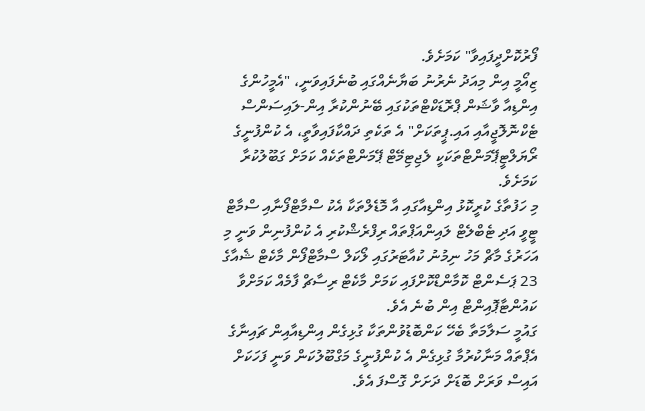ފޯރުކޮށްދީފައިވާ" ކަމަށެވެ.
ޒިއޯމީ އިން މިއަދު ނެރުނު ބަޔާނެއްގައި ބުނެފައިވަނީ، "އެމީހުންގެ އިންޑިއާ ވާޝަން ޕްރޮޑަކްޓްތަކުގައި ބޭނުންކުރާ އިން-ލައިސަންސް ޓެކްނޮލޮޖީއާއި އައި.ޕީތަކަށް" އެ ތަކެތި ދައްކާފައިވާތީ، އެ ކުންފުނީގެ ރޯޔަލްޓީޕޭމަންޓްތަކަކީ ލެޖިޓިމޭޓް ޕޭމަންޓްތަކެއް ކަމަށް ގަބޫލުކުރާ ކަމަށެވެ.
މި ހަފުތާގެ ކުރީކޮޅު އިންޑިއާގައި އާ މޮޑެލްތަކާ އެކު ސްމާޓްފޯނާއި ސްމާޓް ޓީވީ އަދި ޓެބްލެޓް ލައިންއަޕްތައް ރިފްރެޝްކުރި އެ ކުންފުނިން ވަނީ މި އަހަރުގެ މާޗް މަހު ނިމުނު ކުއާޓަރުގައި ލޯކަލް ސްމާޓްފޯން މާކެޓް ޝެއާގެ 23 ޕަސެންޓް ކޮމާންޑްކޮށްފައި ކަމަށް މާކެޓް ރިސާޗް ފާމެއް ކަމަށްވާ ކައުންޓާޕޮއިންޓް އިން ބުނެ އެވެ.
ގައުމީ ސަލާމަތާ ބެހޭ ކަންބޮޑުވުންތަކާ ގުޅިގެން އިންޑިއާއިން ޗައިނާގެ އެޕްތައް މަނާކުރުމާ ގުޅިގެން އެ ކުންފުނީގެ މަގްބޫލުކަން ވަނީ ފަހަކަށް އައިސް ވަރަށް ބޮޑަށް ދަށަށް ގޮސްފަ އެވެ.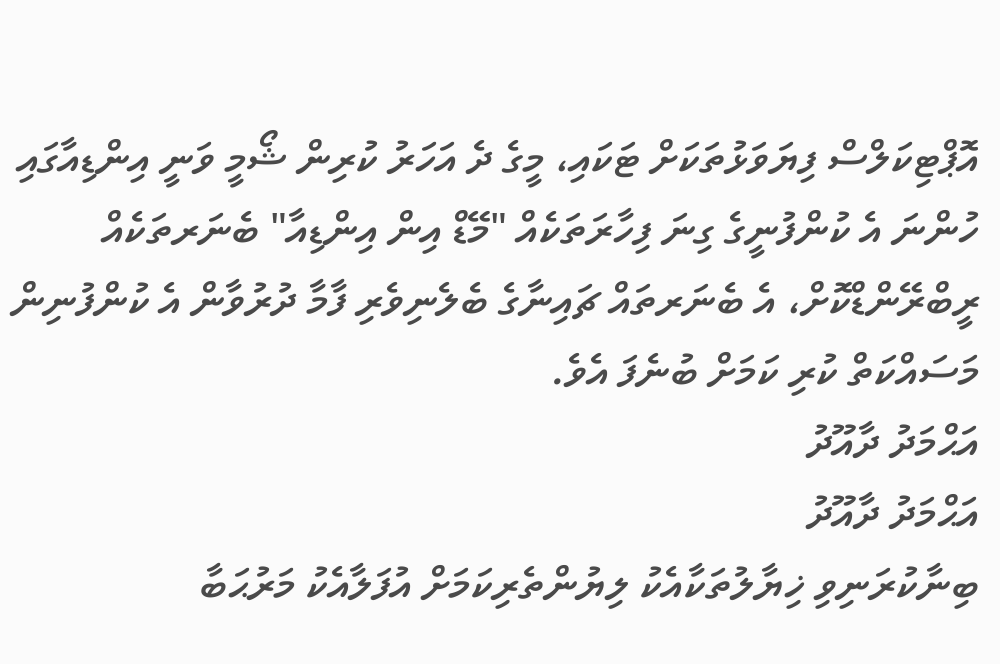އޮޕްޓިކަލްސް ފިޔަވަޅުތަކަށް ޓަކައި، މީގެ ދެ އަހަރު ކުރިން ޝޯމީ ވަނީ އިންޑިއާގައި ހުންނަ އެ ކުންފުނީގެ ގިނަ ފިހާރަތަކެއް "މޭޑް އިން އިންޑިއާ" ބެނަރތަކެއް ރީބްރޭންޑްކޮށް، އެ ބެނަރތައް ޗައިނާގެ ބެލެނިވެރި ފާމާ ދުރުވާން އެ ކުންފުނިން މަސައްކަތް ކުރި ކަމަށް ބުނެފަ އެވެ.
އަޙްމަދު ދާއޫދު
އަޙްމަދު ދާއޫދު
ބިނާކުރަނިވި ޚިޔާލުތަކާއެކު ލިޔުންތެރިކަމަށް އުފަލާއެކު މަރުޙަބާ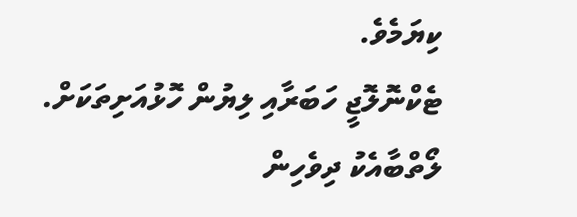ކިޔަމެވެ.
ޓެކްނޮލޮޖީ ހަބަރާއި ލިޔުން ހޮޅުއަށިތަކަށް.
ލޯތްބާއެކު ދިވެހިން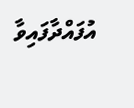އުފައްދާފައިވާ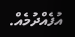އުފެއްދުމެއް.